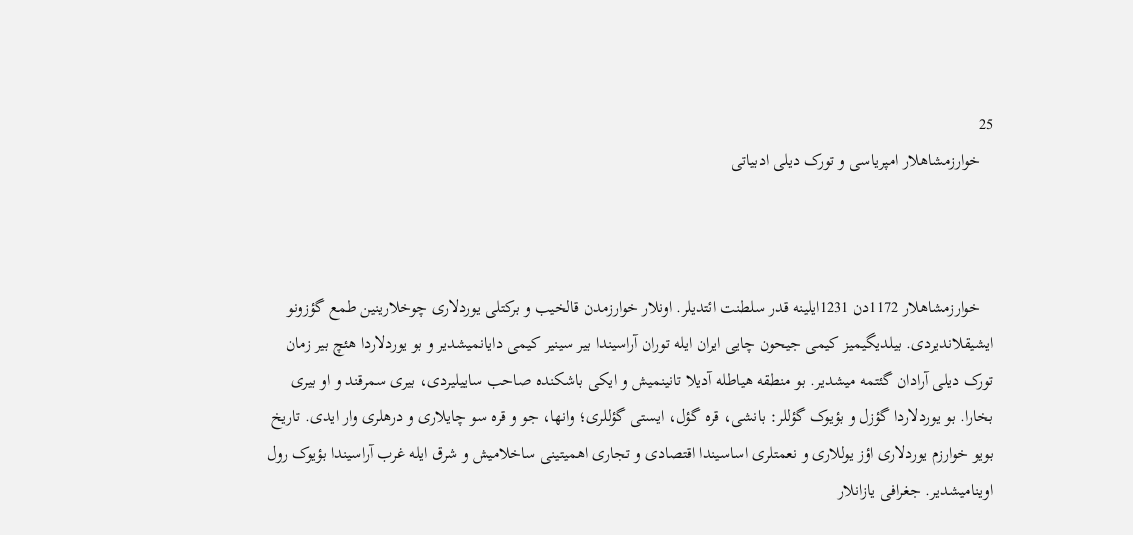25
   خوارزمشاهلار امپریاسی و تورک دیلی ادبیاتی



   خوارزمشاهلار 1172دن 1231ایلینه قدر سلطنت ائتدیلر. اونلار خوارزمدن قالخیب و برکتلی یوردلاری چوخلارینین طمع گؤزونو ایشیقلاندیردی. بیلدیگیمیز کیمی جیحون چایی ایران ایله توران آراسیندا بیر سینیر کیمی دایانمیشدیر و بو یوردلاردا هئچ بیر زمان تورک دیلی آرادان گئتمه میشدیر. بو منطقه هیاطله آدیلا تانینمیش و ایکی باشکنده صاحب ساییلیردی، بیری سمرقند و او بیری بخارا. بو یوردلاردا گؤزل و بؤیوک گؤللر: بانشی، قره گؤل، ایستی گؤللری؛ وانها، جو و قره سو چایلاری و درهلری وار ایدی. تاریخ بویو خوارزم یوردلاری اؤز یوللاری و نعمتلری اساسیندا اقتصادی و تجاری اهمیتینی ساخلامیش و شرق ایله غرب آراسیندا بؤیوک رول اوینامیشدیر. جغرافی یازانلار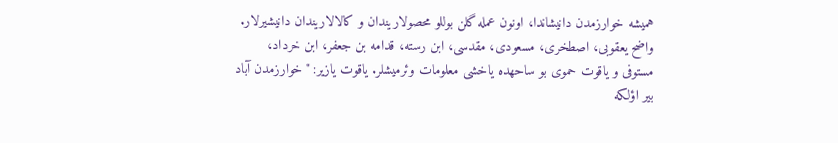همیشه خوارزمدن دانیشاندا، اونون عمله گلن بوللو محصولاریندان و کالالاریندان دانیشیرلار. واضح یعقوبی، اصطخری، مسعودی، مقدسی، ابن رسته، قدامه بن جعفر، ابن خرداد، مستوفی و یاقوت حموی بو ساحهده یاخشی معلومات وئرمیشلر. یاقوت یازیر: "خوارزمدن آباد بیر اؤلکه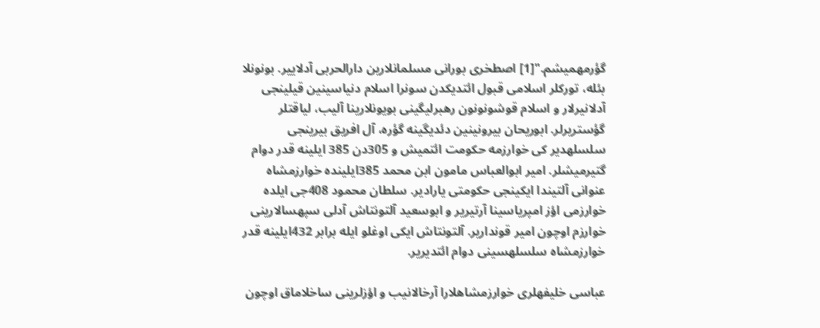گؤرمهمیشم."[1] اصطخری بورانی مسلمانلارین دارالحربی آدلاییر. بونونلا بئله، تورکلر اسلامی قبول ائتدیکدن سونرا اسلام دنیاسینین قیلینجی آدلانیرلار و اسلام قوشونونون رهبرلیگینی بویونلارینا آلیب، لیاقتلر گؤستریرلر. ابوریحان بیرونینین دئدیگینه گؤره، آل افریق بیرینجی سلسلهدیر کی خوارزمه حکومت ائتمیش و 305دن 385 ایلینه قدر دوام گتیرمیشلر. امیر ابوالعباس مامون ابن محمد 385ایلینده خوارزمشاه عنوانی آلتیندا ایکینجی حکومتی یارادیر. سلطان محمود 408جی ایلده خوارزمی اؤز امپریاسینا آرتیریر و ابوسعید آلتونتاش آدلی سپهسالارینی خوارزم اوچون امیر قونداریر. آلتونتاش ایکی اوغلو ایله برابر 432ایلینه قدر خوارزمشاه سلسلهسینی دوام ائتدیریر.

عباسی خلیفهلری خوارزمشاهلارا آرخالانیب و اؤزلرینی ساخلاماق اوچون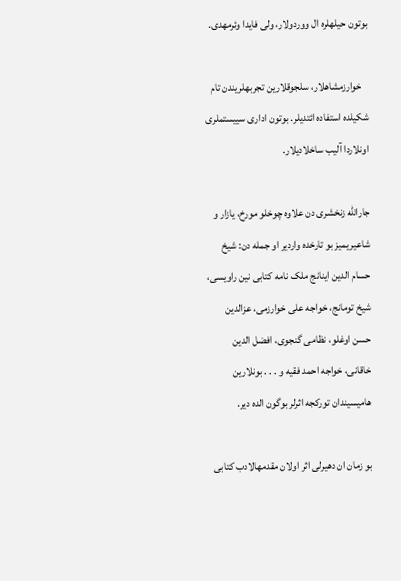بوتون حیلهلره ال ووردولار، ولی فایدا وئرمهدی.

   خوارزمشاهلار، سلجوقلارین تجربهلریندن تام شکیلده استفاده ائتدیلر. بوتون اداری سییستملری اونلاردا آلیب ساخلادیلار.

جارالله زنخشری دن علاوه چوخلو مورخ، یازار و شاعیریمیز بو تارخده واردیر او جمله دن: شیخ حسام الدین اینانج ملک نامه کتابی نین راویسی، شیخ تومانج، خواجه علی خوارزمی، عزالدین حسن اوغلو، نظامی گنجوی، افضل الدین خاقانی، خواجه احمد فقیه و . . . بونلارین هامیسیندان تورکجه اثرلر بوگون الده دیر.

بو زمان ان دهیرلی اثر اولان مقدمهالادب کتابی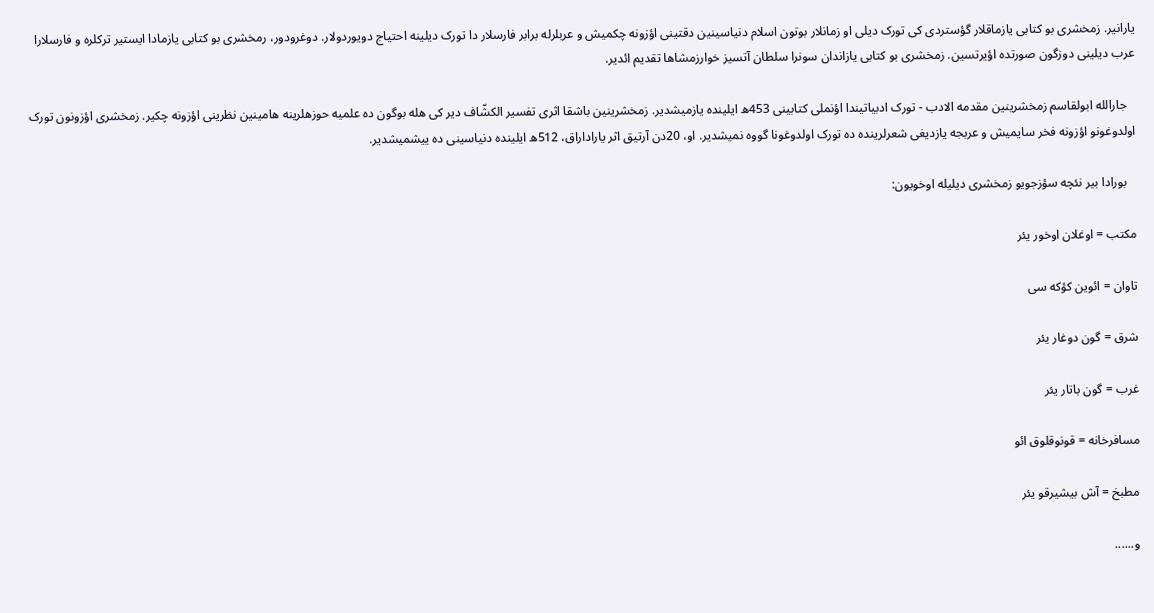یارانیر. زمخشری بو کتابی یازماقلار گؤستردی کی تورک دیلی او زمانلار بوتون اسلام دنیاسینین دقتینی اؤزونه چکمیش و عربلرله برابر فارسلار دا تورک دیلینه احتیاج دویوردولار. دوغرودور، رمخشری بو کتابی یازمادا ایستیر ترکلره و فارسلارا عرب دیلینی دوزگون صورتده اؤیرتسین. زمخشری بو کتابی یازاندان سونرا سلطان آتسیز خوارزمشاها تقدیم ائدیر.

   جارالله ابولقاسم زمخشرینین مقدمه الادب - تورک ادبیاتیندا اؤنملی کتابینی 453ه ایلینده یازمیشدیر. زمخشرینین باشقا اثری تفسیر الکشّاف دیر کی هله بوگون ده علمیه حوزهلرینه هامینین نظرینی اؤزونه چکیر. زمخشری اؤزونون تورک اولدوغونو اؤزونه فخر سایمیش و عربجه یازدیغی شعرلرینده ده تورک اولدوغونا گووه نمیشدیر. او، 20دن آرتیق اثر یاراداراق، 512ه ایلینده دنیاسینی ده ییشمیشدیر.

   بورادا بیر نئچه سؤزجویو زمخشری دیلیله اوخویون:

مکتب = اوغلان اوخور یئر

تاوان = ائوین کؤکه سی

شرق = گون دوغار یئر

غرب = گون باتار یئر

مسافرخانه = قونوقلوق ائو

مطبخ = آش بیشیرقو یئر

و......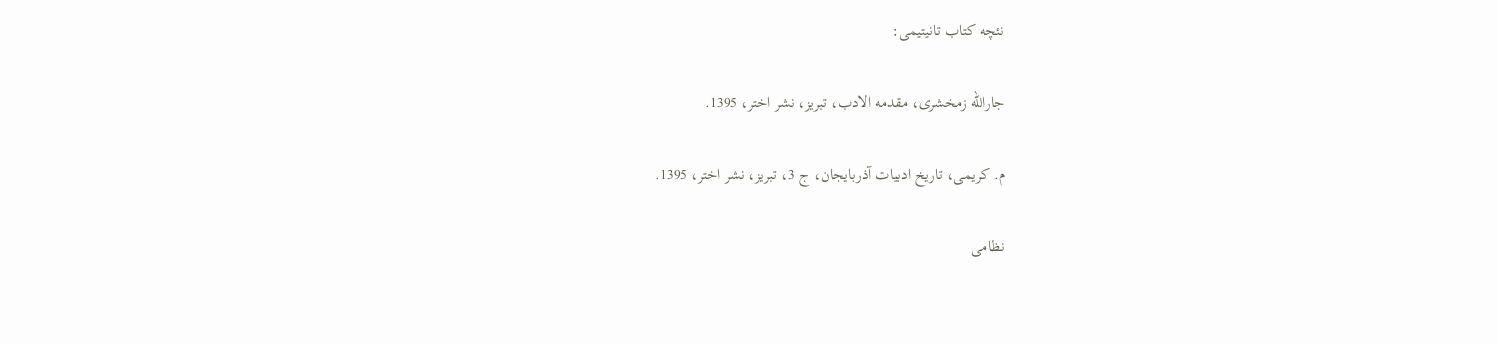نئچه کتاب تانیتیمی:

جارالله زمخشری، مقدمه الادب، تبریز، نشر اختر، 1395.

م. کریمی، تاریخ ادبیات آذربایجان، ج 3، تبریز، نشر اختر، 1395.

نظامی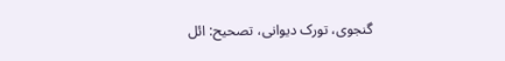گنجوی، تورک دیوانی، تصحیح: ائل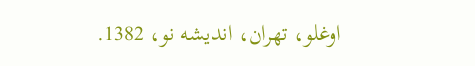اوغلو، تهران، اندیشه نو، 1382.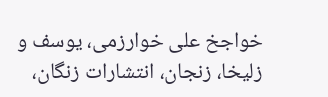خواجخ علی خوارزمی، یوسف و زلیخا، زنجان، انتشارات زنگان،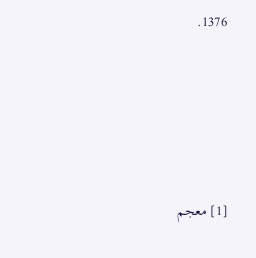1376.






[1] معجم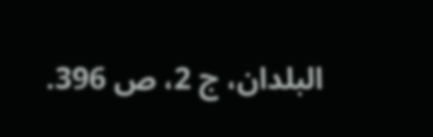البلدان، ج 2، ص 396.